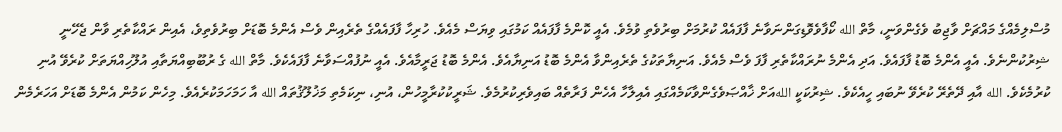މުސްލިމެއްގެ މައްޗަށް ވާޖިބު ވެގެންވަނީ، މާތް الله ކޯފާވެވޮޑިގަންނަވާނެ ފާފައެއް ކުރުމަށް ބިރުވެތި ވުމެވެ. އެއީ ކޮންމެ ފާފައެއް ކަމުގައި ވިޔަސް މެއެވެ. ހުރިހާ ފާފައެއްގެ ތެރެއިން ވެސް އެންމެ ބޮޑަށް ބިރުވެތިވެ، އެއިން ރައްކާތެރި ވާން ޖެހޭނީ ޝިރުކުންނެވެ. އެއީ އެންމެ ބޮޑު ފާފައެވެ. އަދި އެންމެ ނުރައްކާތެރި ފާފަ ވެސް މެއެވެ. އަނިޔާތަކުގެ ތެރެއިންވާ އެންމެ ބޮޑު އަނިޔާއެވެ. އެންމެ ބޮޑު ޖަރީމާއެވެ. އެއީ ނުފުއްސަވާނެ ފާފައެކެވެ. މާތް الله ގެ ރުބޫބިއްޔަތާއި އުލޫހިއްޔަތަށް ކުރެވޭ އުނި ކުރުމެކެވެ. الله އާއި ދޭތެރޭ ކުރެވޭ ނުބައި ހީއެކެވެ. ޝިރުކަކީ اللهއަށް ޚާއްޞަވެގެންވާކަމެއްގައި އެއިލާހާ އެހެން ފަރާތެއް ބައިވެރިކުރުމެވެ. ޝަރީކުކުރާމީހުން، އުނި، ނިކަމެތި މަޚުލޫޤުތައް الله އާ ހަމަހަމަކުރެއެވެ. މިހެން ކަމުން އެންމެ ބޮޑަށް އަހަރެމެން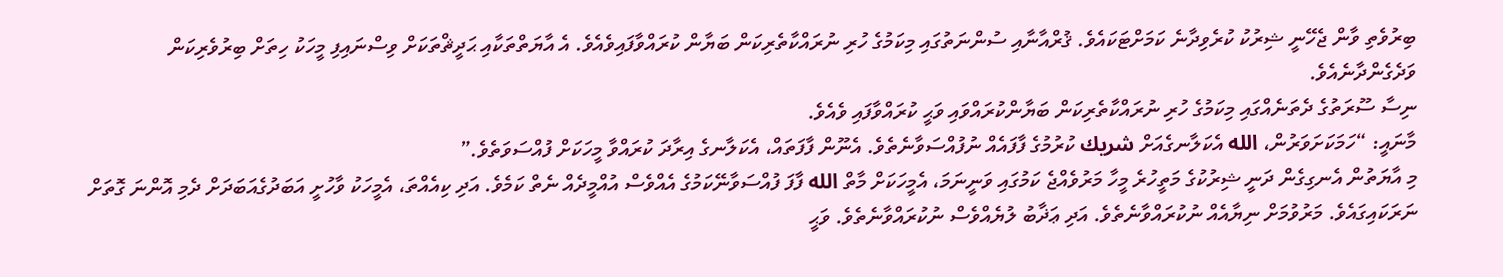ބިރުވެތި ވާން ޖެހޭނީ ޝިރުކު ކުރެވިދާނެ ކަމަށްޓަކައެވެ. ޤުރްއާނާއި ސުންނަތުގައި މިކަމުގެ ހުރި ނުރައްކާތެރިކަން ބަޔާން ކުރައްވާފައިވެއެވެ. އެ އާޔަތްތަކާއި ޙަދީޘްތަކަށް ވިސްނައިފި މީހަކު ހިތަށް ބިރުވެރިކަން ވަދެގެންދާނެއެވެ.
ނިސާ ސޫރަތުގެ ދެތަނެއްގައި މިކަމުގެ ހުރި ނުރައްކާތެރިކަން ބަޔާންކުރައްވައި ވަޙީ ކުރައްވާފައި ވެއެވެ.
މާނައީ: “ހަމަކަށަވަރުން، الله އެކަލާނގެއަށް شريك ކުރުމުގެ ފާފައެއް ނުފުއްސަވާނެތެވެ. އެނޫން ފާފަތައް، އެކަލާނގެ އިރާދަ ކުރައްވާ މީހަކަށް ފުއްސަވަތެވެ.”
މި އާޔަތުން އެނގިގެން ދަނީ ޝިރުކުގެ މަތީހުރެ މީހާ މަރުވެއްޖެ ކަމުގައި ވަނީނަމަ، އެމީހަކަށް މާތް الله ފާފަ ފުއްސަވާނޭކަމުގެ އެއްވެސް އުއްމީދެއް ނެތް ކަމެވެ. އަދި ކިއެއްތަ، އެމީހަކު ވާހުށީ އަބަދުގެއަބަދަށް ދެމި އޮންނަ ގޮތަށް ނަރަކައިގައެވެ. މަރުވުމަށް ނިޔާއެއް ނުކުރައްވާނެތެވެ. އަދި ޢަޛާބު ލުޔެއްވެސް ނުކުރައްވާނެތެވެ. ވަޙީ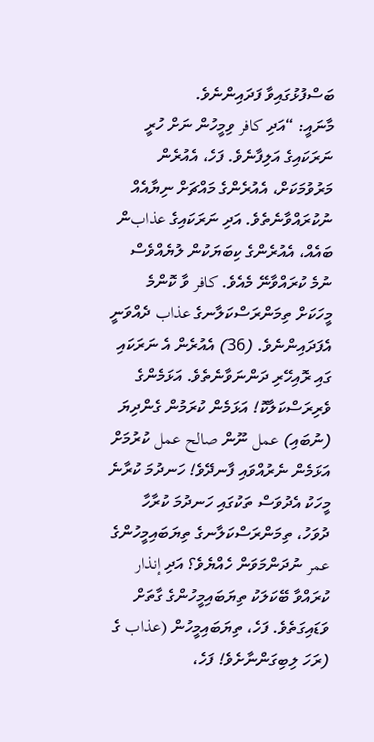ބަސްފުޅުގައިވާ ފަދައިންނެވެ.
މާނައީ: “އަދި كافر ވިމީހުން ނަށް ހުރީ ނަރަކައިގެ އަލިފާނެވެ. ފަހެ، އެއުރެން މަރުވުމަކަށް، އެއުރެންގެ މައްޗަށް ނިޔާއެއް ނުކުރައްވާނެތެވެ. އަދި ނަރަކައިގެ عذابން ބައެއް، އެއުރެންގެ ކިބަޔަކުން ލުޔެއްވެސް ނުމެ ކުރައްވާނޭ މެއެވެ. كافر ވާ ކޮންމެ މީހަކަށް ތިމަންރަސްކަލާނގެ عذاب ދެއްވަނީ އެފަދައިންނެވެ. (36) އެއުރެން އެ ނަރަކައި ގައި ރޮއިހޭރި ދަންނަވާނެތެވެ. އަޅަމެންގެ ވެރިރަސްކަލާކޮ! އަޅަމެން ކުރަމުން ގެންދިޔަ (ނުބައި) عمل ނޫން صالح عمل ކުރުމަށް އަޅަމެން ނެރުއްވައި ފާނދޭވެ! ހަނދުމަ ކުރާނެ މީހަކު އެދުވަސް ތަކުގައި ހަނދުމަ ކުރާހާ ދުވަހު، ތިމަންރަސްކަލާނގެ ތިޔަބައިމީހުންގެ عمر ނުދަންމަވަން ހެއްޔެވެ؟ އަދި إنذار ކުރައްވާ ބޭކަލަކު ތިޔަބައިމީހުންގެ ގާތަށް ވަޑައިގަތެވެ. ފަހެ، ތިޔަބައިމީހުން (عذاب ގެ (ރަހަ ލިބިގަންނާށެވެ! ފަހެ،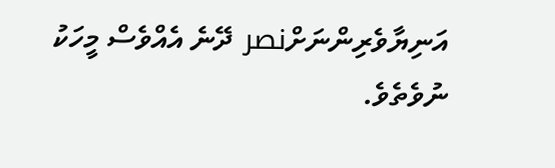އަނިޔާވެރިންނަށްنصر ދޭނެ އެއްވެސް މީހަކު ނުވެތެވެ.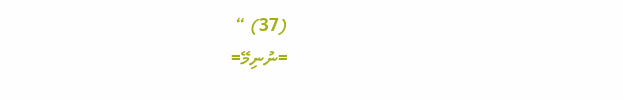(37) “
=ނުނިމޭ=